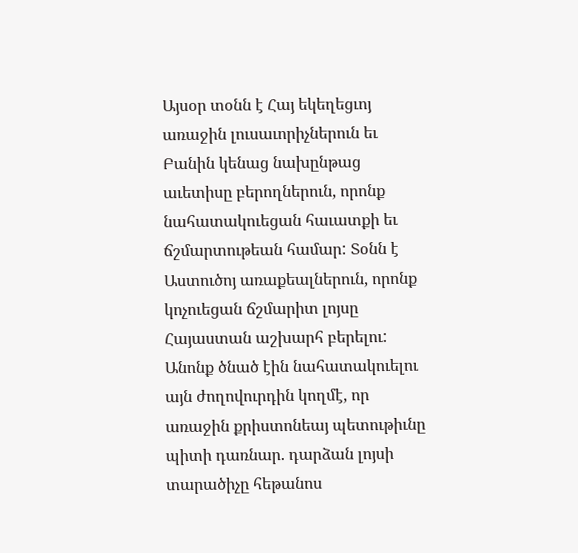Այսօր տօնն է Հայ եկեղեցւոյ առաջին լուսաւորիչներուն եւ Բանին կենաց նախընթաց աւետիսը բերողներուն, որոնք նահատակուեցան հաւատքի եւ ճշմարտութեան համար: Տօնն է Աստուծոյ առաքեալներուն, որոնք կոչուեցան ճշմարիտ լոյսը Հայաստան աշխարհ բերելու: Անոնք ծնած էին նահատակուելու այն ժողովուրդին կողմէ, որ առաջին քրիստոնեայ պետութիւնը պիտի դառնար. դարձան լոյսի տարածիչը հեթանոս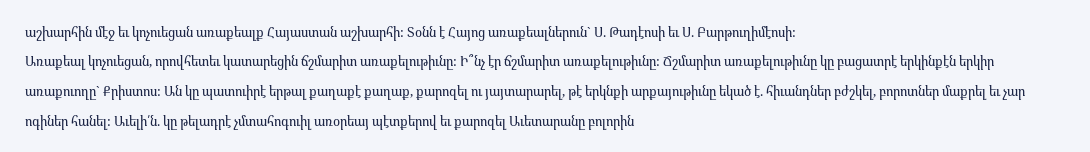աշխարհին մէջ եւ կոչուեցան առաքեալք Հայաստան աշխարհի: Տօնն է Հայոց առաքեալներուն` Ս. Թադէոսի եւ Ս. Բարթուղիմէոսի:
Առաքեալ կոչուեցան, որովհետեւ կատարեցին ճշմարիտ առաքելութիւնը: Ի՞նչ էր ճշմարիտ առաքելութիւնը: Ճշմարիտ առաքելութիւնը կը բացատրէ երկինքէն երկիր առաքուողը` Քրիստոս: Ան կը պատուիրէ երթալ քաղաքէ քաղաք, քարոզել ու յայտարարել, թէ երկնքի արքայութիւնը եկած է. հիւանդներ բժշկել, բորոտներ մաքրել եւ չար ոգիներ հանել: Աւելի՛ն. կը թելադրէ չմտահոգուիլ առօրեայ պէտքերով եւ քարոզել Աւետարանը բոլորին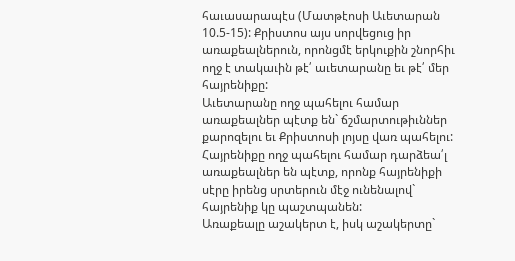հաւասարապէս (Մատթէոսի Աւետարան 10.5-15): Քրիստոս այս սորվեցուց իր առաքեալներուն, որոնցմէ երկուքին շնորհիւ ողջ է տակաւին թէ՛ աւետարանը եւ թէ՛ մեր հայրենիքը:
Աւետարանը ողջ պահելու համար առաքեալներ պէտք են` ճշմարտութիւններ քարոզելու եւ Քրիստոսի լոյսը վառ պահելու: Հայրենիքը ողջ պահելու համար դարձեա՛լ առաքեալներ են պէտք, որոնք հայրենիքի սէրը իրենց սրտերուն մէջ ունենալով` հայրենիք կը պաշտպանեն:
Առաքեալը աշակերտ է, իսկ աշակերտը`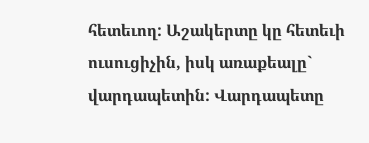հետեւող: Աշակերտը կը հետեւի ուսուցիչին, իսկ առաքեալը` վարդապետին: Վարդապետը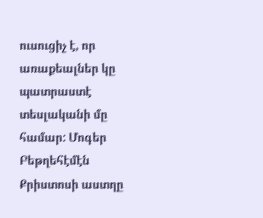ուսուցիչ է, որ առաքեալներ կը պատրաստէ տեսլականի մը համար: Մոգեր Բեթղեհէմէն Քրիստոսի աստղը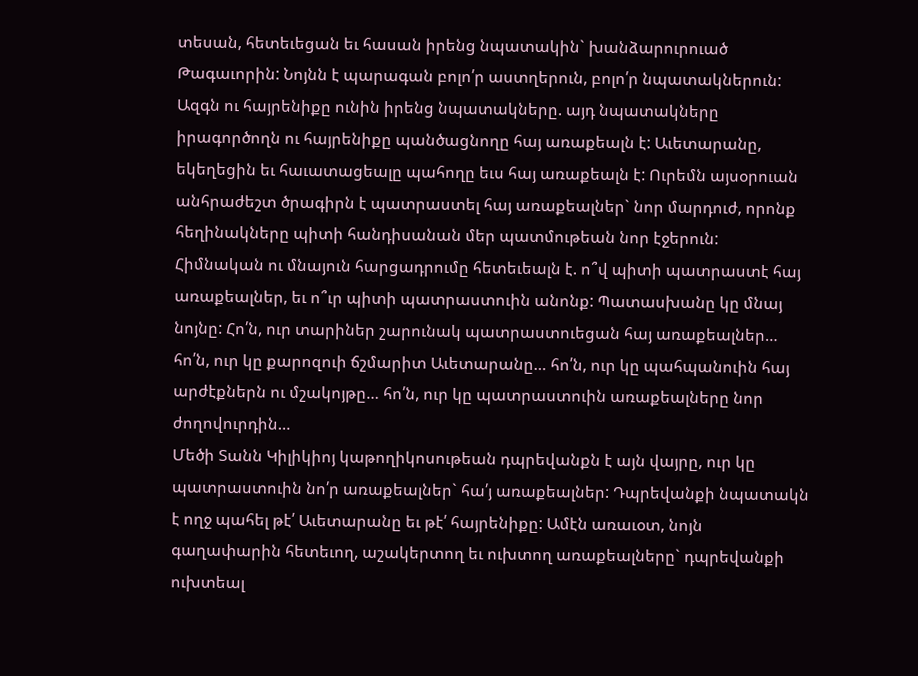տեսան, հետեւեցան եւ հասան իրենց նպատակին` խանձարուրուած Թագաւորին: Նոյնն է պարագան բոլո՛ր աստղերուն, բոլո՛ր նպատակներուն: Ազգն ու հայրենիքը ունին իրենց նպատակները. այդ նպատակները իրագործողն ու հայրենիքը պանծացնողը հայ առաքեալն է: Աւետարանը, եկեղեցին եւ հաւատացեալը պահողը եւս հայ առաքեալն է: Ուրեմն այսօրուան անհրաժեշտ ծրագիրն է պատրաստել հայ առաքեալներ` նոր մարդուժ, որոնք հեղինակները պիտի հանդիսանան մեր պատմութեան նոր էջերուն:
Հիմնական ու մնայուն հարցադրումը հետեւեալն է. ո՞վ պիտի պատրաստէ հայ առաքեալներ, եւ ո՞ւր պիտի պատրաստուին անոնք: Պատասխանը կը մնայ նոյնը: Հո՛ն, ուր տարիներ շարունակ պատրաստուեցան հայ առաքեալներ… հո՛ն, ուր կը քարոզուի ճշմարիտ Աւետարանը… հո՛ն, ուր կը պահպանուին հայ արժէքներն ու մշակոյթը… հո՛ն, ուր կը պատրաստուին առաքեալները նոր ժողովուրդին…
Մեծի Տանն Կիլիկիոյ կաթողիկոսութեան դպրեվանքն է այն վայրը, ուր կը պատրաստուին նո՛ր առաքեալներ` հա՛յ առաքեալներ: Դպրեվանքի նպատակն է ողջ պահել թէ՛ Աւետարանը եւ թէ՛ հայրենիքը: Ամէն առաւօտ, նոյն գաղափարին հետեւող, աշակերտող եւ ուխտող առաքեալները` դպրեվանքի ուխտեալ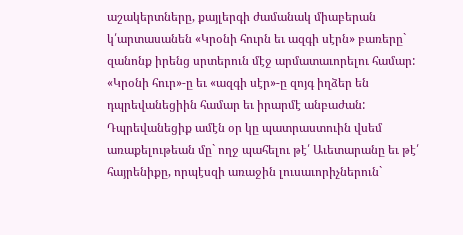աշակերտները, քայլերգի ժամանակ միաբերան կ՛արտասանեն «Կրօնի հուրն եւ ազգի սէրն» բառերը` զանոնք իրենց սրտերուն մէջ արմատաւորելու համար: «Կրօնի հուր»-ը եւ «ազգի սէր»-ը զոյգ իղձեր են դպրեվանեցիին համար եւ իրարմէ անբաժան: Դպրեվանեցիք ամէն օր կը պատրաստուին վսեմ առաքելութեան մը` ողջ պահելու թէ՛ Աւետարանը եւ թէ՛ հայրենիքը, որպէսզի առաջին լուսաւորիչներուն`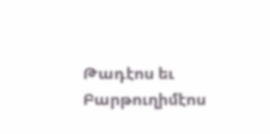Թադէոս եւ Բարթուղիմէոս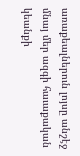առաքեալներուն լոյսը անշէջ մնայ մեր ազգի հաւաքական կեանքի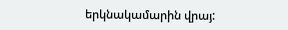երկնակամարին վրայ: